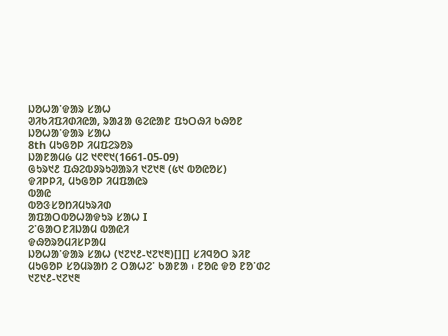ᱡᱚᱦᱟᱸᱫᱟᱨ ᱥᱟᱦ
ᱣᱤᱠᱤᱯᱤᱰᱤᱭᱟ, ᱨᱟᱲᱟ ᱜᱮᱭᱟᱱ ᱯᱩᱛᱷᱤ ᱠᱷᱚᱱ
ᱡᱚᱦᱟᱸᱫᱟᱨ ᱥᱟᱦ
8th ᱢᱩᱜᱚᱞ ᱤᱢᱯᱮᱨᱚᱨ
ᱡᱟᱱᱟᱢ᱙ ᱢᱮ ᱑᱖᱖᱑(1661-05-09)
ᱜᱩᱨ᱑᱒ ᱯᱷᱮᱵᱽᱨᱩᱣᱟᱨᱤ ᱑᱗᱑᱓ (᱕᱑ ᱵᱚᱭᱚᱥ)
ᱫᱤᱞᱞᱤ, ᱢᱩᱜᱚᱞ ᱤᱢᱯᱟᱭᱨ
ᱵᱟᱭ
ᱵᱚᱝᱥᱚᱴᱤᱢᱩᱨᱤᱰ
ᱟᱯᱟᱛᱵᱚᱦᱟᱫᱩᱨ ᱥᱟᱦ I
ᱮᱸᱜᱟᱛᱱᱤᱡᱟᱢ ᱵᱟᱭᱤ
ᱫᱷᱚᱨᱚᱢᱤᱥᱞᱟᱢ
ᱡᱚᱦᱟᱸᱫᱟᱨ ᱥᱟᱦ (᱑᱗᱑᱒-᱑᱗᱑᱓)[][] ᱥᱤᱧᱚᱛ ᱨᱤᱱ ᱢᱩᱜᱚᱞ ᱥᱚᱢᱨᱟᱴ ᱮ ᱛᱟᱦᱮᱸ ᱠᱟᱱᱟ ᱾ ᱱᱚᱭ ᱫᱚ ᱱᱚᱸᱰᱮ ᱑᱗᱑᱒-᱑᱗᱑᱓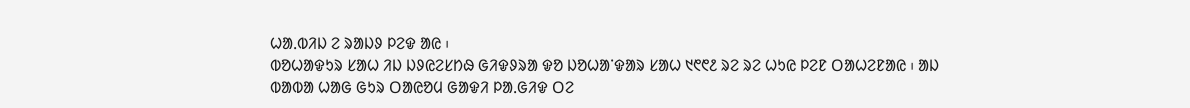ᱦᱟᱹᱵᱤᱡ ᱮ ᱨᱟᱡᱽ ᱞᱮᱫ ᱟᱭ ᱾
ᱵᱚᱦᱟᱫᱩᱨ ᱥᱟᱦ ᱤᱡ ᱡᱽᱭᱮᱥᱴᱷ ᱜᱤᱫᱽᱨᱟ ᱫᱚ ᱡᱚᱦᱟᱸᱫᱟᱨ ᱥᱟᱦ ᱑᱖᱖᱒ ᱨᱮ ᱨᱮ ᱦᱩᱭ ᱞᱮᱱ ᱛᱟᱦᱮᱱᱟᱭ ᱾ ᱟᱡ ᱵᱟᱵᱟ ᱦᱟᱜ ᱜᱩᱨ ᱛᱟᱭᱚᱢ ᱜᱟᱫᱤ ᱞᱟᱹᱜᱤᱫ ᱛᱮ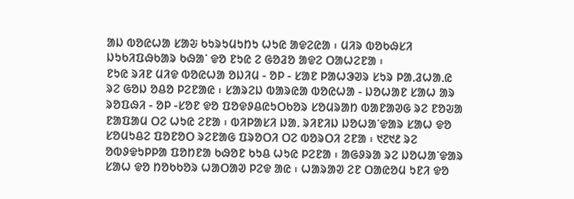ᱟᱡ ᱵᱚᱭᱦᱟ ᱥᱟᱶ ᱠᱩᱨᱩᱢᱩᱴᱩ ᱦᱩᱭ ᱟᱫᱮᱭᱟ ᱾ ᱢᱤᱨ ᱵᱚᱠᱷᱥᱤ ᱡᱩᱠᱤᱯᱷᱠᱟᱨ ᱠᱷᱟᱸ ᱫᱚ ᱱᱩᱭ ᱮ ᱜᱚᱲᱚ ᱟᱫᱮ ᱛᱟᱦᱮᱱᱟ ᱾
ᱱᱩᱭ ᱨᱤᱱ ᱢᱤᱫ ᱵᱚᱭᱦᱟ ᱚᱡᱤᱢ - ᱚᱞ - ᱥᱟᱱ ᱞᱟᱦᱳᱣᱨ ᱥᱩᱨ ᱞᱟᱹᱲᱦᱟᱹᱭ ᱨᱮ ᱜᱚᱡ ᱚᱪᱚ ᱞᱮᱱᱟᱭ ᱾ ᱥᱟᱨᱮᱡ ᱵᱟᱨᱭᱟ ᱵᱚᱭᱦᱟ - ᱡᱚᱦᱟᱱ ᱥᱟᱦ ᱟᱨ ᱨᱚᱯᱷᱤ - ᱚᱞ -ᱥᱚᱱ ᱫᱚ ᱯᱚᱫᱽᱪᱭᱩᱛᱠᱚᱨ ᱥᱚᱢᱨᱟᱴ ᱵᱟᱱᱟᱣᱜ ᱨᱮ ᱱᱚᱶᱟ ᱱᱟᱯᱟᱢ ᱛᱮ ᱦᱩᱭ ᱮᱱᱟ ᱾ ᱵᱤᱞᱟᱥᱤ ᱡᱟᱹ ᱨᱤᱱᱤᱡ ᱡᱚᱦᱟᱸᱫᱟᱨ ᱥᱟᱦ ᱫᱚ ᱥᱚᱢᱩᱪᱮ ᱯᱚᱱᱚᱛ ᱨᱮᱱᱟᱜ ᱯᱨᱚᱛᱤ ᱛᱮ ᱵᱚᱨᱛᱤ ᱮᱱᱟ ᱾ ᱑᱗᱑᱒ ᱨᱮ ᱚᱵᱽᱫᱩᱞᱞᱟ ᱯᱚᱴᱱᱟ ᱠᱷᱚᱱ ᱠᱩᱪ ᱦᱩᱭ ᱞᱮᱱᱟ ᱾ ᱟᱜᱽᱨᱟ ᱨᱮ ᱡᱚᱦᱟᱸᱫᱟᱨ ᱥᱟᱦ ᱫᱚ ᱴᱚᱠᱠᱚᱨ ᱦᱟᱛᱟᱣ ᱞᱮᱫ ᱟᱭ ᱾ ᱦᱟᱨᱟᱣ ᱮᱱ ᱛᱟᱭᱚᱢ ᱩᱱᱤ ᱫᱚ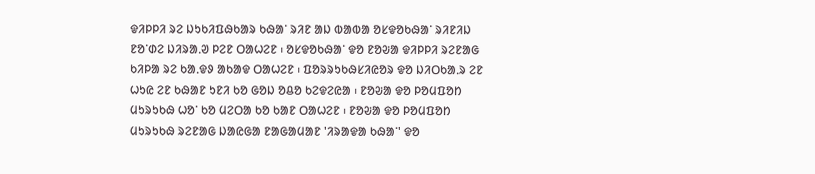ᱫᱤᱞᱞᱤ ᱨᱮ ᱡᱩᱠᱤᱯᱷᱠᱟᱨ ᱠᱷᱟᱸ ᱨᱤᱱ ᱟᱡ ᱵᱟᱵᱟ ᱚᱥᱫᱚᱠᱷᱟᱸ ᱨᱤᱱᱤᱡ ᱱᱚᱸᱰᱮ ᱡᱤᱨᱟᱹᱣ ᱞᱮᱱ ᱛᱟᱦᱮᱱ ᱾ ᱚᱥᱫᱚᱠᱷᱟᱸ ᱫᱚ ᱱᱚᱶᱟ ᱫᱤᱞᱞᱤ ᱨᱮᱱᱟᱜ ᱠᱤᱞᱟ ᱨᱮ ᱠᱟᱹᱫᱽ ᱟᱠᱟᱫ ᱛᱟᱦᱮᱱ ᱾ ᱯᱚᱨᱨᱩᱠᱷᱥᱤᱭᱚᱨ ᱫᱚ ᱡᱤᱛᱠᱟᱹᱨ ᱮᱱ ᱦᱩᱭ ᱮᱱ ᱠᱷᱟᱱ ᱩᱱᱤ ᱠᱚ ᱜᱚᱡ ᱚᱪᱚ ᱠᱮᱫᱮᱭᱟ ᱾ ᱱᱚᱶᱟ ᱫᱚ ᱞᱚᱢᱯᱚᱴ ᱢᱩᱨᱩᱠᱷ ᱦᱚᱸ ᱠᱚ ᱢᱮᱛᱟ ᱠᱚ ᱠᱟᱱ ᱛᱟᱦᱮᱱ ᱾ ᱱᱚᱶᱟ ᱫᱚ ᱞᱚᱢᱯᱚᱴ ᱢᱩᱨᱩᱠᱷ ᱨᱮᱱᱟᱜ ᱡᱟᱭᱜᱟ ᱱᱟᱜᱟᱢᱟᱱ 'ᱤᱨᱟᱫᱟ ᱠᱷᱟᱸ' ᱫᱚ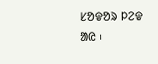ᱥᱚᱫᱚᱨ ᱞᱮᱫ ᱟᱭ ᱾